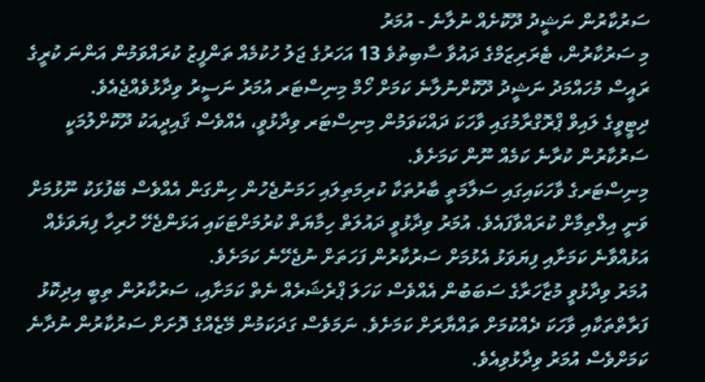ސަރުކާރުން ނަޝީދު ދޫކޮށެއް ނުލާނެ - އުމަރު
މި ސަރުކާރުން، ޓެރަރިޒަމްގެ ދައުވާ ސާބިތުވެ 13 އަހަރުގެ ޖަލު ހުކުމެއް ތަންފީޒު ކުރައްވަމުން އަންނަ ކުރީގެ ރައީސް މުހައްމަދު ނަޝީދު ދޫކޮށްނުލާނެ ކަމަށް ހޯމް މިނިސްޓަރ އުމަރު ނަސީރު ވިދާޅުވެއްޖެއެވެ.
ދިޓީވީގެ ލައިވް ޕްރޮގްރާމުގައި ވާހަކަ ދައްކަވަމުން މިނިސްޓަރ ވިދާޅުވީ، އެއްވެސް ޤައިދީއަކު ދޫކޮށްލުމަކީ ސަރުކާރުން ކުރާނެ ކަމެއް ނޫން ކަމަށެވެ.
މިނިސްޓަރގެ ވާހަކައިގައި ސަލާމަތީ ބާރުތަކާ ކުރިމަތިލައި ހަމަނުޖެހުން ހިންގަން އެއްވެސް ބޭފުޅަކު ނޫޅުމަށް ވަނީ އިލްތިމާށް ކުރައްވާފައެވެ. އުމަރު ވިދާޅުވީ ދައުލަތް ހިމާޔަތް ކުރުމަށްޓަކައި އަޅަންޖެހޭ ހުރިހާ ފިޔަވަޅެއް އަޅުއްވާނެ ކަމަށާއި ފިޔަވަޅު އެޅުމަށް ސަރުކާރުން ފަހަތަށް ނުޖެހޭނެ ކަމަށެވެ.
އުމަރު ވިދާޅުވީ މުޒާހަރާގެ ސަބަބުން އެއްވެސް ކަހަލަ ޕްރެޝަރެއް ނެތް ކަމަށާއި، ސަރުކާރުން ތިބީ އިދިކޮޅު ފަރާތްތަކާއި ވާހަކަ ދެއްކުމަށް ތައްޔާރަށް ކަމަށެވެ. ނަމަވެސް ގަދަކަމުން މޭޒެއްގެ ދޮށަށް ސަރުކާރުން ނުދާނެ ކަމަށްވެސް އުމަރު ވިދާޅުވިއެވެ.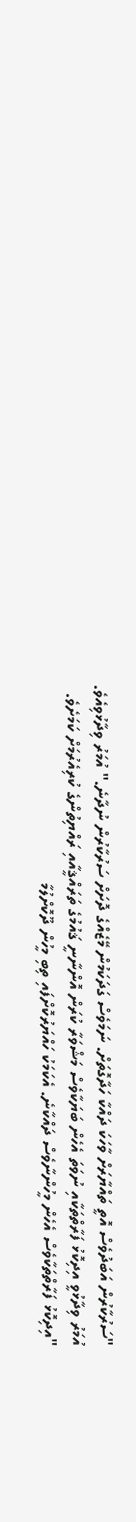"ސަރުކާރުން އަބަދުވެސް އޮތީ ތައްޔާރަށް ވާހަކަ ދައްކާ ހަދާގޮތަށް. ނަމަވެސް ގަދަކަމުން މޭޒެއްގެ ދޮށަށް ސަރުކާރުން ނުދާނެ." އުމަރު ވިދާޅުވިއެވެ.
އުމަރު ވިދާޅުވީ އިދިކޮޅު ފަރާތްތަކާއި ނުވަތަ އެހެން ބަޔަކާވެސް މަޝްވަރާ ކުރަން އޮންނާނީ ޤައުމުގެ ތަރައްޤީއާއި ރައްޔިތުންގެ ކުރިއެރުމަށް ކަމަށެވެ.
"އިދިކޮޅު ފަރާތްތަކާވެސް އެހެން މީހުންނާވެސް ދައްކާނެ. އެކަމަކު ހައްޔަރުކޮށްފައި ތިބި މީހުން ދޫކޮށްލުމާ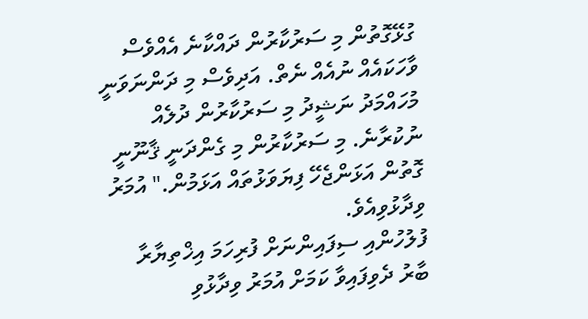ގުޅޭގޮތުން މި ސަރުކާރުން ދައްކާނެ އެއްވެސް ވާހަކައެއް ނުއެއް ނެތް. އަދިވެސް މި ދަންނަވަނީ މުހައްމަދު ނަޝީދު މި ސަރުކާރުން ދުލެއް ނުކުރާނެ. މި ސަރުކާރުން މި ގެންދަނީ ޤާނޫނީ ގޮތުން އަޅަންޖެހޭ ފިޔަވަޅުތައް އަޅަމުން." އުމަރު ވިދާޅުވިއެވެ.
ފުލުހުންއި ސިފައިންނަށް ފުރިހަމަ އިޚްތިޔާރާ ބާރު ދެވިފައިވާ ކަމަށް އުމަރު ވިދާޅުވި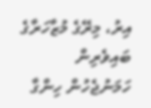އިރު، މިރޭގެ މުޒާހަރާގެ ބައިވެރިން ހަމަނުޖެހުން ހިންގާ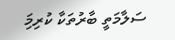ސަލާމަތީ ބާރުތަކާ ކުރިމަި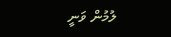ލުމުން ވަނީ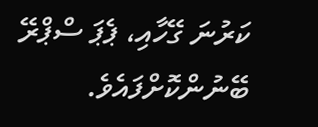ކަރުނަ ގޭހާއި، ޕެޕަ ސްޕްރޭ ބޭނުންކޮށްފައެވެ.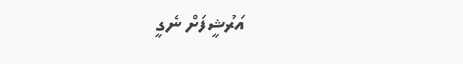އަރުޝީފަށް ނެގީ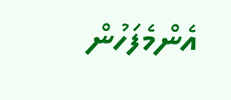އެންމެފަހުން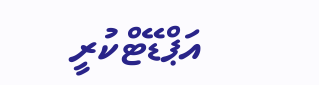އަޕްޑޭޓްކުރީ